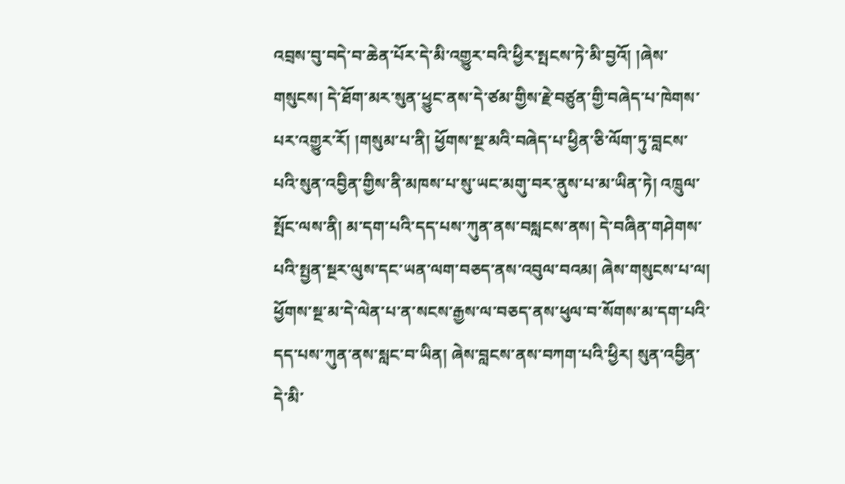འབྲས་བུ་བདེ་བ་ཆེན་པོར་དེ་མི་འགྱུར་བའི་ཕྱིར་སྤངས་ཏེ་མི་བྱའོ། །ཞེས་གསུངས། དེ་ཐོག་མར་སུན་ཕྱུང་ནས་དེ་ཙམ་གྱིས་རྗེ་བཙུན་གྱི་བཞེད་པ་ཁེགས་པར་འགྱུར་རོ། །གསུམ་པ་ནི། ཕྱོགས་སྔ་མའི་བཞེད་པ་ཕྱིན་ཅི་ལོག་ཏུ་བླངས་པའི་སུན་འབྱིན་གྱིས་ནི་མཁས་པ་སུ་ཡང་མགུ་བར་ནུས་པ་མ་ཡིན་ཏེ། འཁྲུལ་སྤོང་ལས་ནི། མ་དག་པའི་དད་པས་ཀུན་ནས་བསླངས་ནས། དེ་བཞིན་གཤེགས་པའི་སྤྱན་སྔར་ལུས་དང་ཡན་ལག་བཅད་ནས་འབུལ་བའམ། ཞེས་གསུངས་པ་ལ། ཕྱོགས་སྔ་མ་དེ་ལེན་པ་ན་སངས་རྒྱས་ལ་བཅད་ནས་ཕུལ་བ་སོགས་མ་དག་པའི་དད་པས་ཀུན་ནས་སླང་བ་ཡིན། ཞེས་བླངས་ནས་བཀག་པའི་ཕྱིར། སུན་འབྱིན་དེ་མི་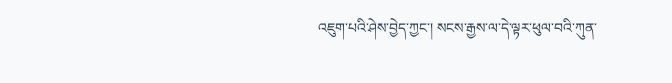འཇུག་པའི་ཤེས་བྱེད་ཀྱང་། སངས་རྒྱས་ལ་དེ་ལྟར་ཕུལ་བའི་ཀུན་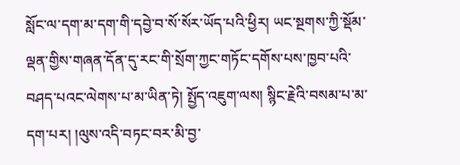སློང་ལ་དག་མ་དག་གི་དབྱེ་བ་སོ་སོར་ཡོད་པའི་ཕྱིར། ཡང་སྔགས་ཀྱི་སྡོམ་ལྡན་གྱིས་གཞན་དོན་དུ་རང་གི་སྲོག་ཀྱང་གཏོང་དགོས་པས་ཁྱབ་པའི་བཤད་པའང་ལེགས་པ་མ་ཡིན་ཏེ། སྤྱོད་འཇུག་ལས། སྙིང་རྗེའི་བསམ་པ་མ་དག་པར། །ལུས་འདི་བཏང་བར་མི་བྱ་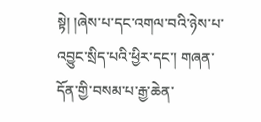སྟེ། །ཞེས་པ་དང་འགལ་བའི་ཉེས་པ་འབྱུང་སྲིད་པའི་ཕྱིར་དང་། གཞན་དོན་གྱི་བསམ་པ་རྒྱ་ཆེན་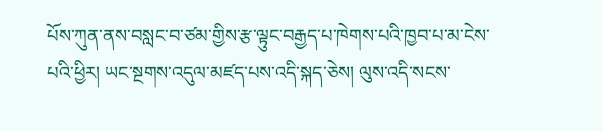པོས་ཀུན་ནས་བསླང་བ་ཙམ་གྱིས་རྩ་ལྟུང་བརྒྱད་པ་ཁེགས་པའི་ཁྱབ་པ་མ་ངེས་པའི་ཕྱིར། ཡང་སྔགས་འདུལ་མཛད་པས་འདི་སྐད་ཅེས། ལུས་འདི་སངས་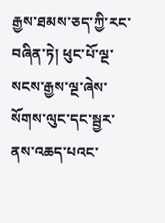རྒྱས་ཐམས་ཅད་ཀྱི་རང་བཞིན་ཏེ། ཕུང་པོ་ལྔ་སངས་རྒྱས་ལྔ་ཞེས་སོགས་ལུང་དང་སྦྱར་ནས་འཆད་པའང་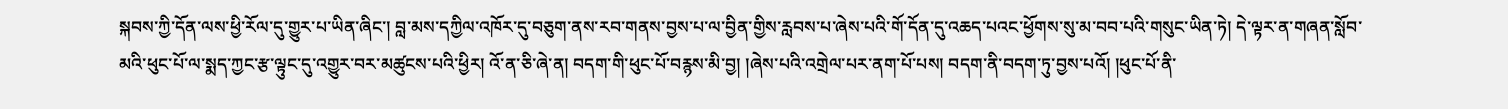སྐབས་ཀྱི་དོན་ལས་ཕྱི་རོལ་དུ་གྱུར་པ་ཡིན་ཞིང་། བླ་མས་དཀྱིལ་འཁོར་དུ་བཅུག་ནས་རབ་གནས་བྱས་པ་ལ་བྱིན་གྱིས་རླབས་པ་ཞེས་པའི་གོ་དོན་དུ་འཆད་པའང་ཕྱོགས་སུ་མ་བབ་པའི་གསུང་ཡིན་ཏེ། དེ་ལྟར་ན་གཞན་སློབ་མའི་ཕུང་པོ་ལ་སྨད་ཀྱང་རྩ་ལྟུང་དུ་འགྱུར་བར་མཚུངས་པའི་ཕྱིར། འོ་ན་ཅི་ཞེ་ན། བདག་གི་ཕུང་པོ་བརྙས་མི་བྱ། །ཞེས་པའི་འགྲེལ་པར་ནག་པོ་པས། བདག་ནི་བདག་ཏུ་བྱས་པའོ། །ཕུང་པོ་ནི་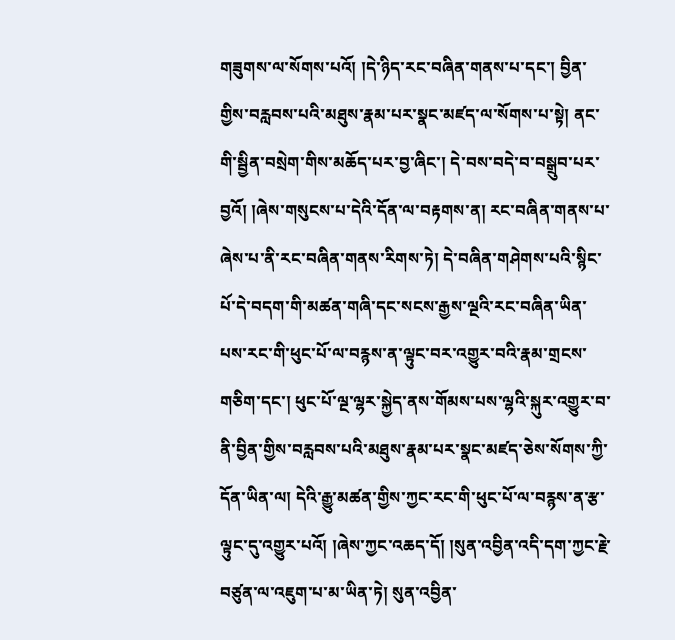གཟུགས་ལ་སོགས་པའོ། །དེ་ཉིད་རང་བཞིན་གནས་པ་དང་། བྱིན་གྱིས་བརླབས་པའི་མཐུས་རྣམ་པར་སྣང་མཛད་ལ་སོགས་པ་སྟེ། ནང་གི་སྦྱིན་བསྲེག་གིས་མཆོད་པར་བྱ་ཞིང་། དེ་བས་བདེ་བ་བསྒྲུབ་པར་བྱའོ། །ཞེས་གསུངས་པ་དེའི་དོན་ལ་བརྟགས་ན། རང་བཞིན་གནས་པ་ཞེས་པ་ནི་རང་བཞིན་གནས་རིགས་ཏེ། དེ་བཞིན་གཤེགས་པའི་སྙིང་པོ་དེ་བདག་གི་མཚན་གཞི་དང་སངས་རྒྱས་ལྔའི་རང་བཞིན་ཡིན་པས་རང་གི་ཕུང་པོ་ལ་བརྙས་ན་ལྟུང་བར་འགྱུར་བའི་རྣམ་གྲངས་གཅིག་དང་། ཕུང་པོ་ལྔ་ལྷར་སྐྱེད་ནས་གོམས་པས་ལྷའི་སྐུར་འགྱུར་བ་ནི་བྱིན་གྱིས་བརླབས་པའི་མཐུས་རྣམ་པར་སྣང་མཛད་ཅེས་སོགས་ཀྱི་དོན་ཡིན་ལ། དེའི་རྒྱུ་མཚན་གྱིས་ཀྱང་རང་གི་ཕུང་པོ་ལ་བརྙས་ན་རྩ་ལྟུང་དུ་འགྱུར་པའོ། །ཞེས་ཀྱང་འཆད་དོ། །སུན་འབྱིན་འདི་དག་ཀྱང་རྗེ་བཙུན་ལ་འཇུག་པ་མ་ཡིན་ཏེ། སུན་འབྱིན་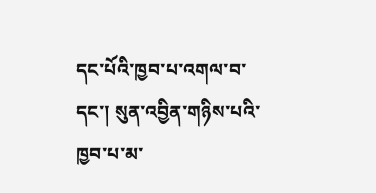དང་པོའི་ཁྱབ་པ་འགལ་བ་དང་། སུན་འབྱིན་གཉིས་པའི་ཁྱབ་པ་མ་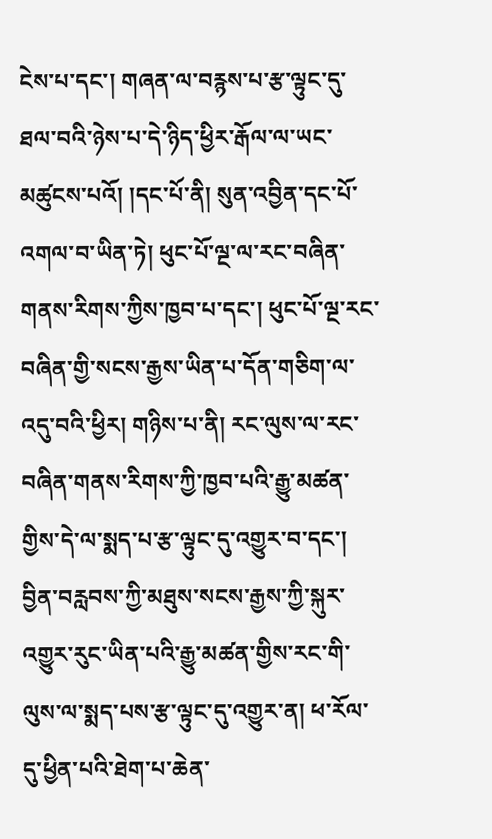ངེས་པ་དང་། གཞན་ལ་བརྙས་པ་རྩ་ལྟུང་དུ་ཐལ་བའི་ཉེས་པ་དེ་ཉིད་ཕྱིར་རྒོལ་ལ་ཡང་མཚུངས་པའོ། །དང་པོ་ནི། སུན་འབྱིན་དང་པོ་འགལ་བ་ཡིན་ཏེ། ཕུང་པོ་ལྔ་ལ་རང་བཞིན་གནས་རིགས་ཀྱིས་ཁྱབ་པ་དང་། ཕུང་པོ་ལྔ་རང་བཞིན་གྱི་སངས་རྒྱས་ཡིན་པ་དོན་གཅིག་ལ་འདུ་བའི་ཕྱིར། གཉིས་པ་ནི། རང་ལུས་ལ་རང་བཞིན་གནས་རིགས་ཀྱི་ཁྱབ་པའི་རྒྱུ་མཚན་གྱིས་དེ་ལ་སྨད་པ་རྩ་ལྟུང་དུ་འགྱུར་བ་དང་། བྱིན་བརླབས་ཀྱི་མཐུས་སངས་རྒྱས་ཀྱི་སྐུར་འགྱུར་རུང་ཡིན་པའི་རྒྱུ་མཚན་གྱིས་རང་གི་ལུས་ལ་སྨད་པས་རྩ་ལྟུང་དུ་འགྱུར་ན། ཕ་རོལ་དུ་ཕྱིན་པའི་ཐེག་པ་ཆེན་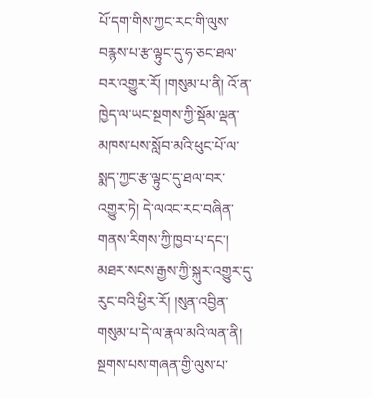པོ་དག་གིས་ཀྱང་རང་གི་ལུས་བརྙས་པ་རྩ་ལྟུང་དུ་ཧ་ཅང་ཐལ་བར་འགྱུར་རོ། །གསུམ་པ་ནི། འོ་ན་ཁྱེད་ལ་ཡང་སྔགས་ཀྱི་སྡོམ་ལྡན་མཁས་པས་སློབ་མའི་ཕུང་པོ་ལ་སྨད་ཀྱང་རྩ་ལྟུང་དུ་ཐལ་བར་འགྱུར་ཏེ། དེ་ལའང་རང་བཞིན་གནས་རིགས་ཀྱི་ཁྱབ་པ་དང་། མཐར་སངས་རྒྱས་ཀྱི་སྐུར་འགྱུར་དུ་རུང་བའི་ཕྱིར་རོ། །སུན་འབྱིན་གསུམ་པ་དེ་ལ་རྣལ་མའི་ལན་ནི། སྔགས་པས་གཞན་གྱི་ལུས་པ་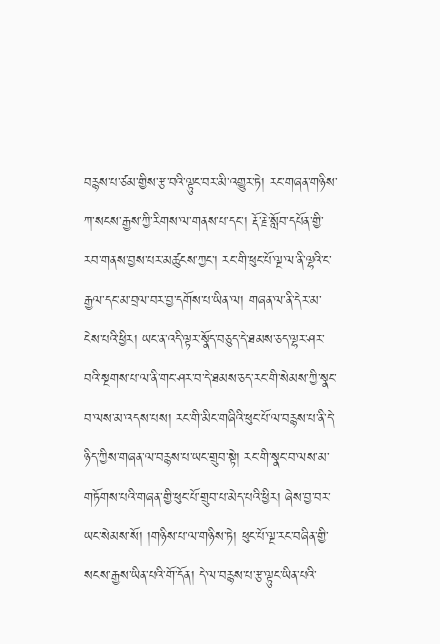བརྙས་པ་ཙམ་གྱིས་རྩ་བའི་ལྟུང་བར་མི་འགྱུར་ཏེ། རང་གཞན་གཉིས་ཀ་སངས་རྒྱས་ཀྱི་རིགས་ལ་གནས་པ་དང་། རྡོ་རྗེ་སློབ་དཔོན་གྱི་རབ་གནས་བྱས་པར་མཚུངས་ཀྱང་། རང་གི་ཕུང་པོ་ལྔ་ལ་ནི་ལྷའི་ང་རྒྱལ་དང་མ་བྲལ་བར་བྱ་དགོས་པ་ཡིན་ལ། གཞན་ལ་ནི་དེར་མ་ངེས་པའི་ཕྱིར། ཡང་ན་འདི་ལྟར་སྣོད་བཅུད་དེ་ཐམས་ཅད་ལྷར་ཤར་བའི་སྔགས་པ་ལ་ནི་གང་ཤར་བ་དེ་ཐམས་ཅད་རང་གི་སེམས་ཀྱི་སྣང་བ་ལས་མ་འདས་པས། རང་གི་མིང་གཞིའི་ཕུང་པོ་ལ་བརྙས་པ་ནི་དེ་ཉིད་ཀྱིས་གཞན་ལ་བརྙས་པ་ཡང་གྲུབ་སྟེ། རང་གི་སྣང་བ་ལས་མ་གཏོགས་པའི་གཞན་གྱི་ཕུང་པོ་གྲུབ་པ་མེད་པའི་ཕྱིར། ཞེས་བྱ་བར་ཡང་སེམས་སོ། །གཉིས་པ་ལ་གཉིས་ཏེ། ཕུང་པོ་ལྔ་རང་བཞིན་གྱི་སངས་རྒྱས་ཡིན་པའི་གོ་དོན། དེ་ལ་བརྙས་པ་རྩ་ལྟུང་ཡིན་པའི་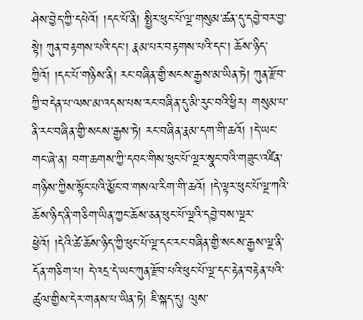ཤེས་བྱེད་ཀྱི་དཔེའོ། །དང་པོ་ནི། སྤྱིར་ཕུང་པོ་ལྔ་གསུམ་ཚན་དུ་དབྱེ་བར་བྱ་སྟེ། ཀུན་བརྟགས་པའི་དང་། རྣམ་པར་བརྟགས་པའི་དང་། ཆོས་ཉིད་ཀྱིའོ། །དང་པོ་གཉིས་ནི། རང་བཞིན་གྱི་སངས་རྒྱས་མ་ཡིན་ཏེ། ཀུན་རྫོབ་ཀྱི་བདེན་པ་ལས་མ་འདས་པས་རང་བཞིན་དུ་མི་རུང་བའི་ཕྱིར། གསུམ་པ་ནི་རང་བཞིན་གྱི་སངས་རྒྱས་ཏེ། རང་བཞིན་རྣམ་དག་གི་ཆའོ། །དེ་ཡང་གང་ཞེ་ན། བག་ཆགས་ཀྱི་དབང་གིས་ཕུང་པོ་ལྔར་སྣང་བའི་གཟུང་འཛིན་གཉིས་ཀྱིས་སྟོང་པའི་མྱོང་བ་གསལ་རིག་གི་ཆའོ། །དེ་ལྟར་ཕུང་པོ་ལྔ་ཀའི་ཆོས་ཉིད་ནི་གཅིག་ཡིན་ཀྱང་ཆོས་ཅན་ཕུང་པོ་ལྔའི་དབྱེ་བས་ལྔར་ཕྱེའོ། །དེའི་ཚེ་ཆོས་ཉིད་ཀྱི་ཕུང་པོ་ལྔ་དང་རང་བཞིན་གྱི་སངས་རྒྱས་ལྔ་ནི་དོན་གཅིག་པ། དེ་འདྲ་དེ་ཡང་ཀུན་རྫོབ་པའི་ཕུང་པོ་ལྔ་དང་རྟེན་བརྟེན་པའི་ཚུལ་གྱིས་དེར་གནས་པ་ཡིན་ཏེ། ཇི་སྐད་དུ། ལུས་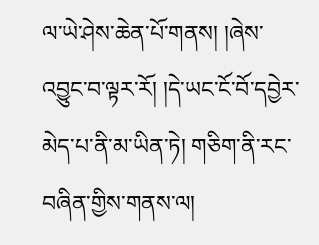ལ་ཡེ་ཤེས་ཆེན་པོ་གནས། །ཞེས་འབྱུང་བ་ལྟར་རོ། །དེ་ཡང་ངོ་བོ་དབྱེར་མེད་པ་ནི་མ་ཡིན་ཏེ། གཅིག་ནི་རང་བཞིན་གྱིས་གནས་ལ།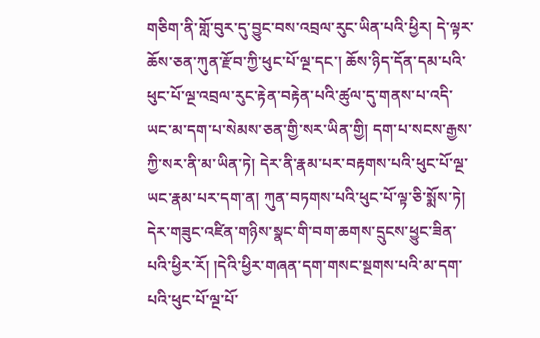གཅིག་ནི་གློ་བུར་དུ་བྱུང་བས་འབྲལ་རུང་ཡིན་པའི་ཕྱིར། དེ་ལྟར་ཆོས་ཅན་ཀུན་རྫོབ་ཀྱི་ཕུང་པོ་ལྔ་དང་། ཆོས་ཉིད་དོན་དམ་པའི་ཕུང་པོ་ལྔ་འབྲལ་རུང་རྟེན་བརྟེན་པའི་ཚུལ་དུ་གནས་པ་འདི་ཡང་མ་དག་པ་སེམས་ཅན་གྱི་སར་ཡིན་གྱི། དག་པ་སངས་རྒྱས་ཀྱི་སར་ནི་མ་ཡིན་ཏེ། དེར་ནི་རྣམ་པར་བརྟགས་པའི་ཕུང་པོ་ལྔ་ཡང་རྣམ་པར་དག་ན། ཀུན་བཏགས་པའི་ཕུང་པོ་ལྟ་ཅི་སྨོས་ཏེ། དེར་གཟུང་འཛིན་གཉིས་སྣང་གི་བག་ཆགས་དྲུངས་ཕྱུང་ཟིན་པའི་ཕྱིར་རོ། །དེའི་ཕྱིར་གཞན་དག་གསང་སྔགས་པའི་མ་དག་པའི་ཕུང་པོ་ལྔ་པོ་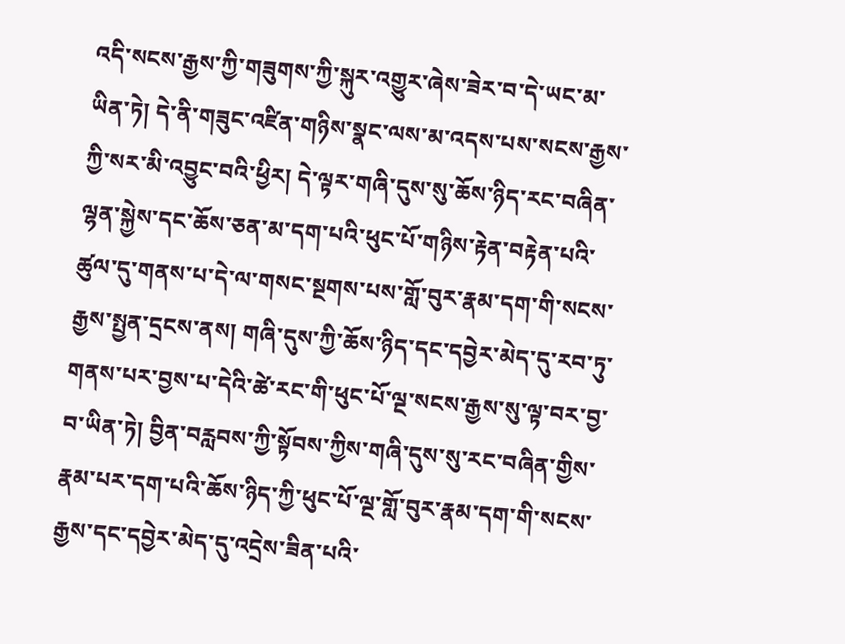འདི་སངས་རྒྱས་ཀྱི་གཟུགས་ཀྱི་སྐུར་འགྱུར་ཞེས་ཟེར་བ་དེ་ཡང་མ་ཡིན་ཏེ། དེ་ནི་གཟུང་འཛིན་གཉིས་སྣང་ལས་མ་འདས་པས་སངས་རྒྱས་ཀྱི་སར་མི་འབྱུང་བའི་ཕྱིར། དེ་ལྟར་གཞི་དུས་སུ་ཆོས་ཉིད་རང་བཞིན་ལྷན་སྐྱེས་དང་ཆོས་ཅན་མ་དག་པའི་ཕུང་པོ་གཉིས་རྟེན་བརྟེན་པའི་ཚུལ་དུ་གནས་པ་དེ་ལ་གསང་སྔགས་པས་གློ་བུར་རྣམ་དག་གི་སངས་རྒྱས་སྤྱན་དྲངས་ནས། གཞི་དུས་ཀྱི་ཆོས་ཉིད་དང་དབྱེར་མེད་དུ་རབ་ཏུ་གནས་པར་བྱས་པ་དེའི་ཚེ་རང་གི་ཕུང་པོ་ལྔ་སངས་རྒྱས་སུ་ལྟ་བར་བྱ་བ་ཡིན་ཏེ། བྱིན་བརླབས་ཀྱི་སྟོབས་ཀྱིས་གཞི་དུས་སུ་རང་བཞིན་གྱིས་རྣམ་པར་དག་པའི་ཆོས་ཉིད་ཀྱི་ཕུང་པོ་ལྔ་གློ་བུར་རྣམ་དག་གི་སངས་རྒྱས་དང་དབྱེར་མེད་དུ་འདྲེས་ཟིན་པའི་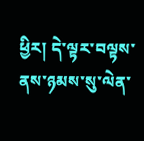ཕྱིར། དེ་ལྟར་བལྟས་ནས་ཉམས་སུ་ལེན་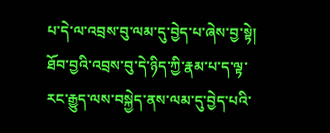པ་དེ་ལ་འབྲས་བུ་ལམ་དུ་བྱེད་པ་ཞེས་བྱ་སྟེ། ཐོབ་བྱའི་འབྲས་བུ་དེ་ཉིད་ཀྱི་རྣམ་པ་ད་ལྟ་རང་རྒྱུད་ལས་བསྐྱེད་ནས་ལམ་དུ་བྱེད་པའི་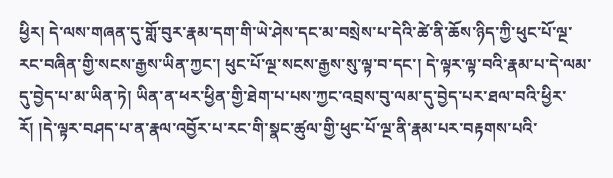ཕྱིར། དེ་ལས་གཞན་དུ་གློ་བུར་རྣམ་དག་གི་ཡེ་ཤེས་དང་མ་བསྲེས་པ་དེའི་ཚེ་ནི་ཆོས་ཉིད་ཀྱི་ཕུང་པོ་ལྔ་རང་བཞིན་གྱི་སངས་རྒྱས་ཡིན་ཀྱང་། ཕུང་པོ་ལྔ་སངས་རྒྱས་སུ་ལྟ་བ་དང་། དེ་ལྟར་ལྟ་བའི་རྣམ་པ་དེ་ལམ་དུ་བྱེད་པ་མ་ཡིན་ཏེ། ཡིན་ན་ཕར་ཕྱིན་གྱི་ཐེག་པ་པས་ཀྱང་འབྲས་བུ་ལམ་དུ་བྱེད་པར་ཐལ་བའི་ཕྱིར་རོ། །དེ་ལྟར་བཤད་པ་ན་རྣལ་འབྱོར་པ་རང་གི་སྣང་ཚུལ་གྱི་ཕུང་པོ་ལྔ་ནི་རྣམ་པར་བརྟགས་པའི་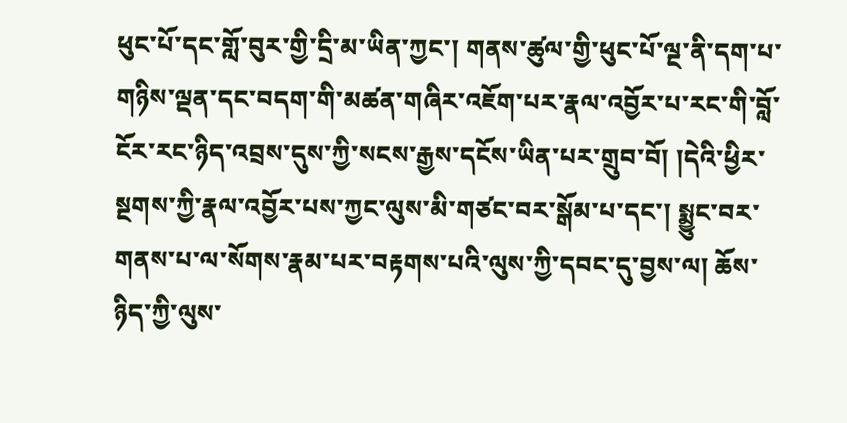ཕུང་པོ་དང་གློ་བུར་གྱི་དྲི་མ་ཡིན་ཀྱང་། གནས་ཚུལ་གྱི་ཕུང་པོ་ལྔ་ནི་དག་པ་གཉིས་ལྡན་དང་བདག་གི་མཚན་གཞིར་འཇོག་པར་རྣལ་འབྱོར་པ་རང་གི་བློ་ངོར་རང་ཉིད་འབྲས་དུས་ཀྱི་སངས་རྒྱས་དངོས་ཡིན་པར་གྲུབ་བོ། །དེའི་ཕྱིར་སྔགས་ཀྱི་རྣལ་འབྱོར་པས་ཀྱང་ལུས་མི་གཙང་བར་སྒོམ་པ་དང་། སྨྱུང་བར་གནས་པ་ལ་སོགས་རྣམ་པར་བརྟགས་པའི་ལུས་ཀྱི་དབང་དུ་བྱས་ལ། ཆོས་ཉིད་ཀྱི་ལུས་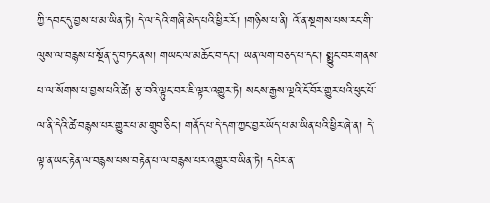ཀྱི་དབང་དུ་བྱས་པ་མ་ཡིན་ཏེ། དེ་ལ་དེའི་གཞི་མེད་པའི་ཕྱིར་རོ། །གཉིས་པ་ནི། འོ་ན་སྔགས་པས་རང་གི་ལུས་ལ་བརྙས་པ་སྔོན་དུ་བཏང་ནས། གཡང་ལ་མཆོང་བ་དང་། ཡན་ལག་བཅད་པ་དང་། སྨྱུང་བར་གནས་པ་ལ་སོགས་པ་བྱས་པའི་ཚེ། རྩ་བའི་ལྟུང་བར་ཇི་ལྟར་འགྱུར་ཏེ། སངས་རྒྱས་ལྔའི་ངོ་བོར་གྱུར་པའི་ཕུང་པོ་ལ་ནི་དེའི་ཚེ་བརྙས་པར་གྱུར་པ་མ་གྲུབ་ཅིང་། གནོད་པ་དེ་དག་ཀྱང་བྱར་ཡོད་པ་མ་ཡིན་པའི་ཕྱིར་ཞེ་ན། དེ་ལྟ་ན་ཡང་རྟེན་ལ་བརྙས་པས་བརྟེན་པ་ལ་བརྙས་པར་འགྱུར་བ་ཡིན་ཏེ། དཔེར་ན་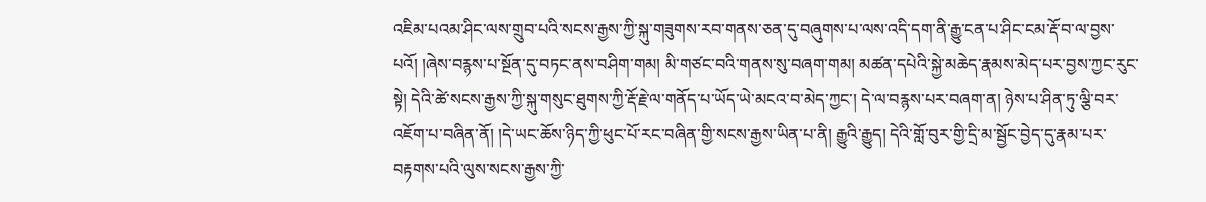འཇིམ་པའམ་ཤིང་ལས་གྲུབ་པའི་སངས་རྒྱས་ཀྱི་སྐུ་གཟུགས་རབ་གནས་ཅན་དུ་བཞུགས་པ་ལས་འདི་དག་ནི་རྒྱུ་ངན་པ་ཤིང་ངམ་རྡོ་བ་ལ་བྱས་པའོ། །ཞེས་བརྙས་པ་སྔོན་དུ་བཏང་ནས་བཤིག་གམ། མི་གཙང་བའི་གནས་སུ་བཞག་གམ། མཚན་དཔེའི་སྐྱེ་མཆེད་རྣམས་མེད་པར་བྱས་ཀྱང་རུང་སྟེ། དེའི་ཚེ་སངས་རྒྱས་ཀྱི་སྐུ་གསུང་ཐུགས་ཀྱི་རྡོ་རྗེ་ལ་གནོད་པ་ཡོད་ཡེ་མངའ་བ་མེད་ཀྱང་། དེ་ལ་བརྙས་པར་བཞག་ན། ཉེས་པ་ཤིན་ཏུ་ལྕི་བར་འཇོག་པ་བཞིན་ནོ། །དེ་ཡང་ཆོས་ཉིད་ཀྱི་ཕུང་པོ་རང་བཞིན་གྱི་སངས་རྒྱས་ཡིན་པ་ནི། རྒྱུའི་རྒྱུད། དེའི་གློ་བུར་གྱི་དྲི་མ་སྦྱོང་བྱེད་དུ་རྣམ་པར་བརྟགས་པའི་ལུས་སངས་རྒྱས་ཀྱི་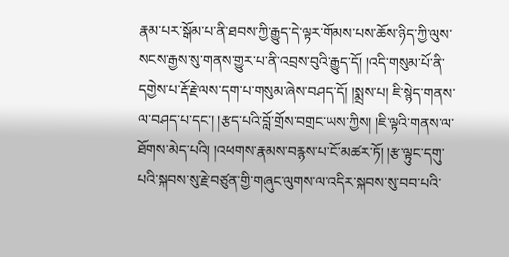རྣམ་པར་སྒོམ་པ་ནི་ཐབས་ཀྱི་རྒྱུད་དེ་ལྟར་གོམས་པས་ཆོས་ཉིད་ཀྱི་ལུས་སངས་རྒྱས་སུ་གནས་གྱུར་པ་ནི་འབྲས་བུའི་རྒྱུད་དོ། །འདི་གསུམ་པོ་ནི་དགྱེས་པ་རྡོ་རྗེ་ལས་དག་པ་གསུམ་ཞེས་བཤད་དོ། །སྨྲས་པ། ཇི་སྙེད་གནས་ལ་བཤད་པ་དང་། །རྩད་པའི་བློ་གྲོས་བགྲང་ཡས་ཀྱིས། །ཇི་ལྟའི་གནས་ལ་ཐོགས་མེད་པའི། །འཕགས་རྣམས་བརྙས་པ་ངོ་མཚར་ཏོ། །རྩ་ལྟུང་དགུ་པའི་སྐབས་སུ་རྗེ་བཙུན་གྱི་གཞུང་ལུགས་ལ་འདིར་སྐབས་སུ་བབ་པའི་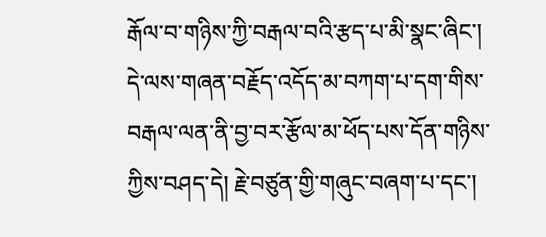རྒོལ་བ་གཉིས་ཀྱི་བརྒལ་བའི་རྩད་པ་མི་སྣང་ཞིང་། དེ་ལས་གཞན་བརྗོད་འདོད་མ་བཀག་པ་དག་གིས་བརྒལ་ལན་ནི་བྱ་བར་རྩོལ་མ་ཕོད་པས་དོན་གཉིས་ཀྱིས་བཤད་དེ། རྗེ་བཙུན་གྱི་གཞུང་བཞག་པ་དང་།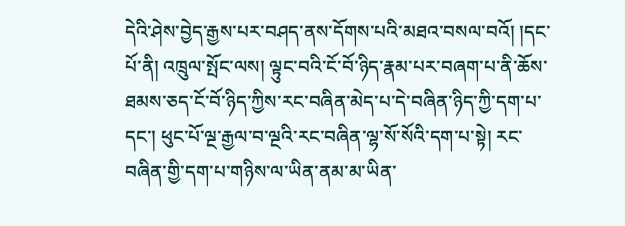དེའི་ཤེས་བྱེད་རྒྱས་པར་བཤད་ནས་དོགས་པའི་མཐའ་བསལ་བའོ། །དང་པོ་ནི། འཁྲུལ་སྤོང་ལས། ལྟུང་བའི་ངོ་བོ་ཉིད་རྣམ་པར་བཞག་པ་ནི་ཆོས་ཐམས་ཅད་ངོ་བོ་ཉིད་ཀྱིས་རང་བཞིན་མེད་པ་དེ་བཞིན་ཉིད་ཀྱི་དག་པ་དང་། ཕུང་པོ་ལྔ་རྒྱལ་བ་ལྔའི་རང་བཞིན་ལྷ་སོ་སོའི་དག་པ་སྟེ། རང་བཞིན་གྱི་དག་པ་གཉིས་ལ་ཡིན་ནམ་མ་ཡིན་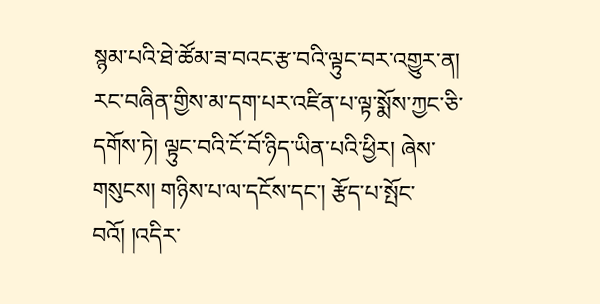སྙམ་པའི་ཐེ་ཚོམ་ཟ་བའང་རྩ་བའི་ལྟུང་བར་འགྱུར་ན། རང་བཞིན་གྱིས་མ་དག་པར་འཛིན་པ་ལྟ་སྨོས་ཀྱང་ཅི་དགོས་ཏེ། ལྟུང་བའི་ངོ་བོ་ཉིད་ཡིན་པའི་ཕྱིར། ཞེས་གསུངས། གཉིས་པ་ལ་དངོས་དང་། རྩོད་པ་སྤོང་བའོ། །འདིར་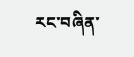རང་བཞིན་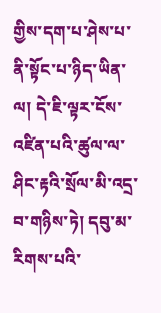གྱིས་དག་པ་ཤེས་པ་ནི་སྟོང་པ་ཉིད་ཡིན་ལ། དེ་ཇི་ལྟར་ངོས་འཛིན་པའི་ཚུལ་ལ་ཤིང་རྟའི་སྲོལ་མི་འདྲ་བ་གཉིས་ཏེ། དབུ་མ་རིགས་པའི་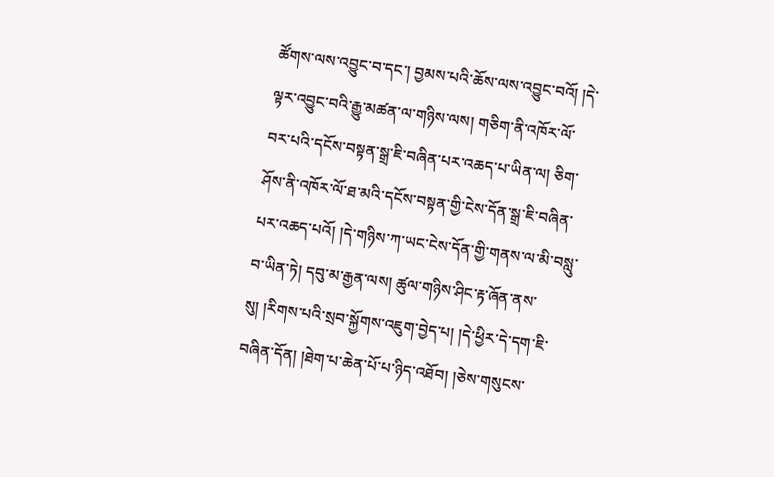ཚོགས་ལས་འབྱུང་བ་དང་། བྱམས་པའི་ཆོས་ལས་འབྱུང་བའོ། །དེ་ལྟར་འབྱུང་བའི་རྒྱུ་མཚན་ལ་གཉིས་ལས། གཅིག་ནི་འཁོར་ལོ་བར་པའི་དངོས་བསྟན་སྒྲ་ཇི་བཞིན་པར་འཆད་པ་ཡིན་ལ། ཅིག་ཤོས་ནི་འཁོར་ལོ་ཐ་མའི་དངོས་བསྟན་གྱི་ངེས་དོན་སྒྲ་ཇི་བཞིན་པར་འཆད་པའོ། །དེ་གཉིས་ཀ་ཡང་ངེས་དོན་གྱི་གནས་ལ་མི་བསླུ་བ་ཡིན་ཏེ། དབུ་མ་རྒྱན་ལས། ཚུལ་གཉིས་ཤིང་རྟ་ཞོན་ནས་སུ། །རིགས་པའི་སྲབ་སྐྱོགས་འཇུག་བྱེད་པ། །དེ་ཕྱིར་དེ་དག་ཇི་བཞིན་དོན། །ཐེག་པ་ཆེན་པོ་པ་ཉིད་འཐོབ། །ཅེས་གསུངས་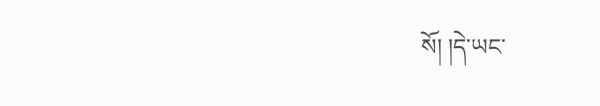སོ། །དེ་ཡང་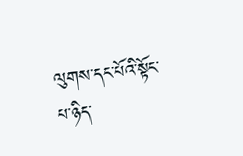ལུགས་དང་པོའི་སྟོང་པ་ཉིད་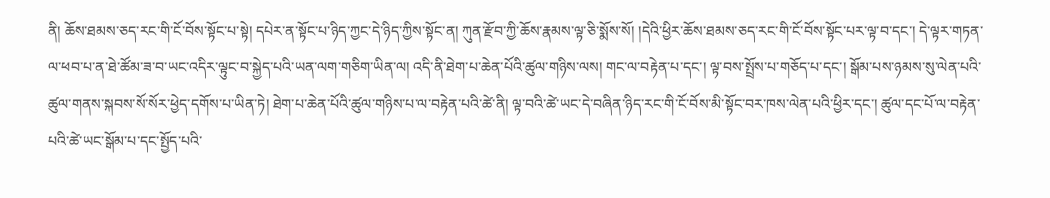ནི། ཆོས་ཐམས་ཅད་རང་གི་ངོ་བོས་སྟོང་པ་སྟེ། དཔེར་ན་སྟོང་པ་ཉིད་ཀྱང་དེ་ཉིད་ཀྱིས་སྟོང་ན། ཀུན་རྫོབ་ཀྱི་ཆོས་རྣམས་ལྟ་ཅི་སྨོས་སོ། །དེའི་ཕྱིར་ཆོས་ཐམས་ཅད་རང་གི་ངོ་བོས་སྟོང་པར་ལྟ་བ་དང་། དེ་ལྟར་གཏན་ལ་ཕབ་པ་ན་ཐེ་ཚོམ་ཟ་བ་ཡང་འདིར་ལྟུང་བ་སྐྱེད་པའི་ཡན་ལག་གཅིག་ཡིན་ལ། འདི་ནི་ཐེག་པ་ཆེན་པོའི་ཚུལ་གཉིས་ལས། གང་ལ་བརྟེན་པ་དང་། ལྟ་བས་སྤྲོས་པ་གཅོད་པ་དང་། སྒོམ་པས་ཉམས་སུ་ལེན་པའི་ཚུལ་གནས་སྐབས་སོ་སོར་ཕྱེད་དགོས་པ་ཡིན་ཏེ། ཐེག་པ་ཆེན་པོའི་ཚུལ་གཉིས་པ་ལ་བརྟེན་པའི་ཚེ་ནི། ལྟ་བའི་ཚེ་ཡང་དེ་བཞིན་ཉིད་རང་གི་ངོ་བོས་མི་སྟོང་བར་ཁས་ལེན་པའི་ཕྱིར་དང་། ཚུལ་དང་པོ་ལ་བརྟེན་པའི་ཚེ་ཡང་སྒོམ་པ་དང་སྤྱོད་པའི་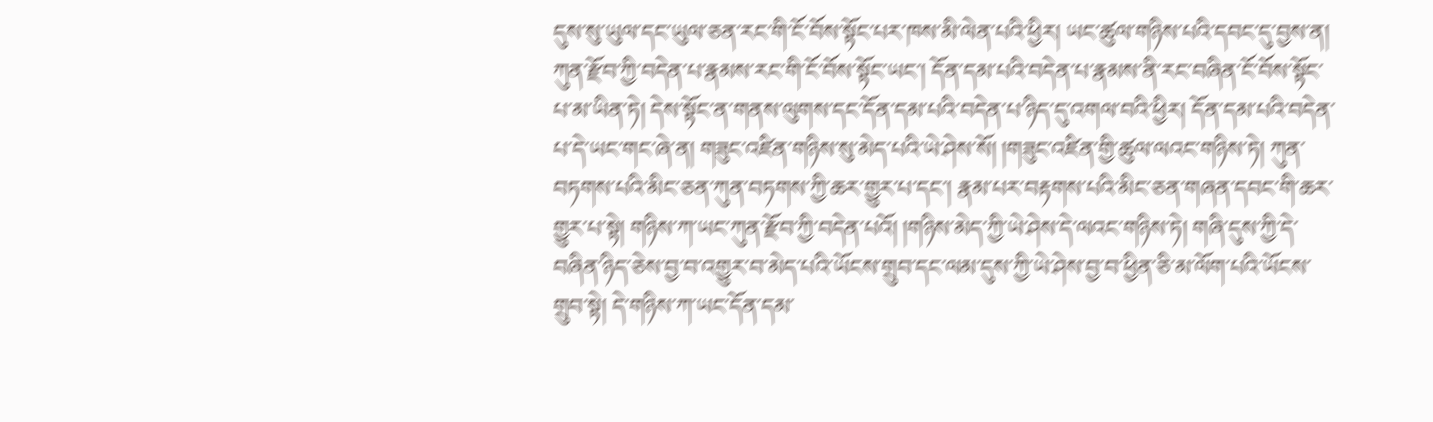དུས་སུ་ཡུལ་དང་ཡུལ་ཅན་རང་གི་ངོ་བོས་སྟོང་པར་ཁས་མི་ལེན་པའི་ཕྱིར། ཡང་ཚུལ་གཉིས་པའི་དབང་དུ་བྱས་ན། ཀུན་རྫོབ་ཀྱི་བདེན་པ་རྣམས་རང་གི་ངོ་བོས་སྟོང་ཡང་། དོན་དམ་པའི་བདེན་པ་རྣམས་ནི་རང་བཞིན་ངོ་བོས་སྟོང་པ་མ་ཡིན་ཏེ། དེས་སྟོང་ན་གནས་ལུགས་དང་དོན་དམ་པའི་བདེན་པ་ཉིད་དུ་འགལ་བའི་ཕྱིར། དོན་དམ་པའི་བདེན་པ་དེ་ཡང་གང་ཞེ་ན། གཟུང་འཛིན་གཉིས་སུ་མེད་པའི་ཡེ་ཤེས་སོ། །གཟུང་འཛིན་གྱི་ཚུལ་ལའང་གཉིས་ཏེ། ཀུན་བཏགས་པའི་མིང་ཅན་ཀུན་བཏགས་ཀྱི་ཆར་གྱུར་པ་དང་། རྣམ་པར་བརྟགས་པའི་མིང་ཅན་གཞན་དབང་གི་ཆར་གྱུར་པ་སྟེ། གཉིས་ཀ་ཡང་ཀུན་རྫོབ་ཀྱི་བདེན་པའོ། །གཉིས་མེད་ཀྱི་ཡེ་ཤེས་དེ་ལའང་གཉིས་ཏེ། གཞི་དུས་ཀྱི་དེ་བཞིན་ཉིད་ཅེས་བྱ་བ་འགྱུར་བ་མེད་པའི་ཡོངས་གྲུབ་དང་ལམ་དུས་ཀྱི་ཡེ་ཤེས་བྱ་བ་ཕྱིན་ཅི་མ་ལོག་པའི་ཡོངས་གྲུབ་སྟེ། དེ་གཉིས་ཀ་ཡང་དོན་དམ་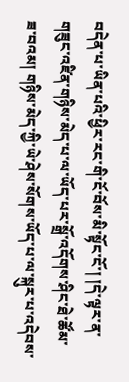བདེན་པ་ཡིན་པའི་ཕྱིར་རང་གི་ངོ་བོས་མི་སྟོང་ངོ་། །དེ་ལྟར་ན་གཟུང་འཛིན་གཉིས་མེད་པ་ལ་ཡོད་པར་སྒྲོ་འདོགས་ཤིང་ཐེ་ཚོམ་ཟ་བའམ། གཉིས་མེད་ཀྱི་ཡེ་ཤེས་སོགས་ཡོད་པ་ལ་སྐུར་པ་འདེབས་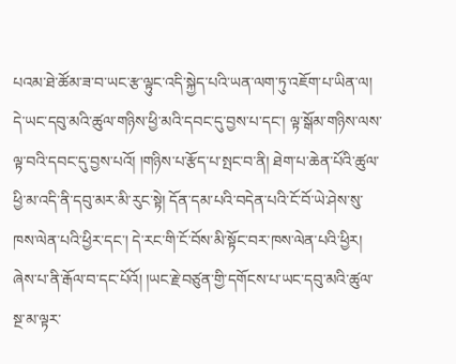པའམ་ཐེ་ཚོམ་ཟ་བ་ཡང་རྩ་ལྟུང་འདི་སྐྱེད་པའི་ཡན་ལག་ཏུ་འཇོག་པ་ཡིན་ལ། དེ་ཡང་དབུ་མའི་ཚུལ་གཉིས་ཕྱི་མའི་དབང་དུ་བྱས་པ་དང་། ལྟ་སྒོམ་གཉིས་ལས་ལྟ་བའི་དབང་དུ་བྱས་པའོ། །གཉིས་པ་རྩོད་པ་སྤང་བ་ནི། ཐེག་པ་ཆེན་པོའི་ཚུལ་ཕྱི་མ་འདི་ནི་དབུ་མར་མི་རུང་སྟེ། དོན་དམ་པའི་བདེན་པའི་ངོ་བོ་ཡེ་ཤེས་སུ་ཁས་ལེན་པའི་ཕྱིར་དང་། དེ་རང་གི་ངོ་བོས་མི་སྟོང་བར་ཁས་ལེན་པའི་ཕྱིར། ཞེས་པ་ནི་རྒོལ་བ་དང་པོའོ། །ཡང་རྗེ་བཙུན་གྱི་དགོངས་པ་ཡང་དབུ་མའི་ཚུལ་སྔ་མ་ལྟར་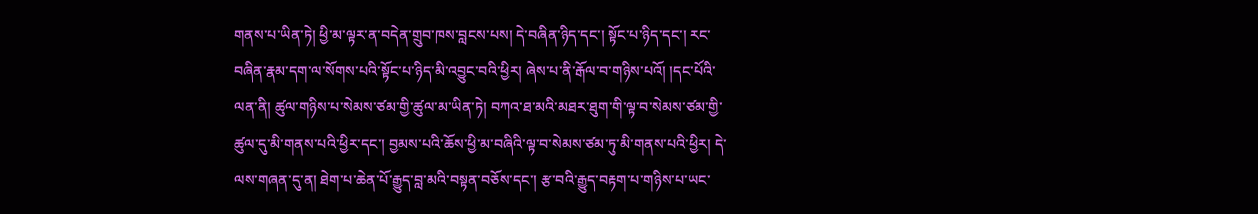གནས་པ་ཡིན་ཏེ། ཕྱི་མ་ལྟར་ན་བདེན་གྲུབ་ཁས་བླངས་པས། དེ་བཞིན་ཉིད་དང་། སྟོང་པ་ཉིད་དང་། རང་བཞིན་རྣམ་དག་ལ་སོགས་པའི་སྟོང་པ་ཉིད་མི་འབྱུང་བའི་ཕྱིར། ཞེས་པ་ནི་རྒོལ་བ་གཉིས་པའོ། །དང་པོའི་ལན་ནི། ཚུལ་གཉིས་པ་སེམས་ཙམ་གྱི་ཚུལ་མ་ཡིན་ཏེ། བཀའ་ཐ་མའི་མཐར་ཐུག་གི་ལྟ་བ་སེམས་ཙམ་གྱི་ཚུལ་དུ་མི་གནས་པའི་ཕྱིར་དང་། བྱམས་པའི་ཆོས་ཕྱི་མ་བཞིའི་ལྟ་བ་སེམས་ཙམ་ཏུ་མི་གནས་པའི་ཕྱིར། དེ་ལས་གཞན་དུ་ན། ཐེག་པ་ཆེན་པོ་རྒྱུད་བླ་མའི་བསྟན་བཅོས་དང་། རྩ་བའི་རྒྱུད་བརྟག་པ་གཉིས་པ་ཡང་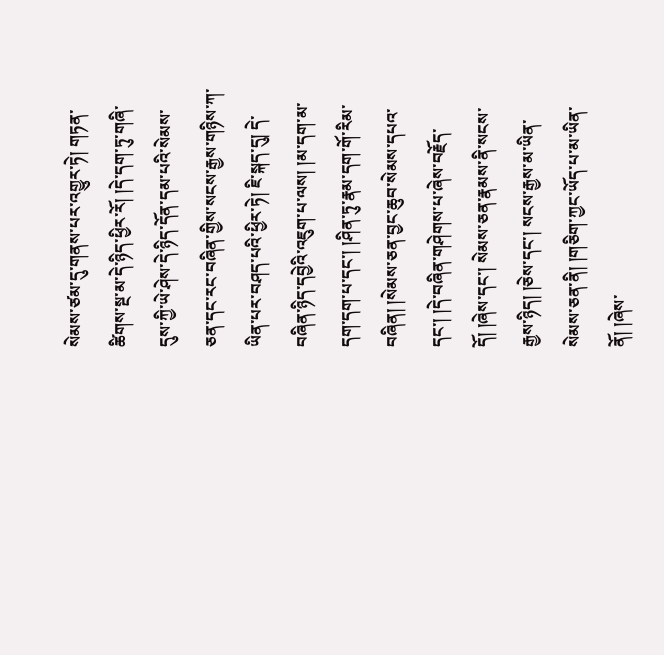སེམས་ཙམ་དུ་གནས་པར་འགྱུར་ཏེ། གཏན་ཚིགས་སྔ་མ་དེ་ཉིད་ཕྱིར་རོ། །དེ་དག་ཏུ་གཞི་དུས་ཀྱི་ཡེ་ཤེས་དེ་ཉིད་དོན་དམ་པའི་སེམས་ཅན་དང་རང་བཞིན་གྱིས་སངས་རྒྱས་གཉིས་ཀ་ཡིན་པར་བཤད་པའི་ཕྱིར་ཏེ། ཇི་སྐད་དུ། དེ་བཞིན་ཉིད་དབྱེའི་འཇུག་པ་ལས། །མ་དག་མ་དག་དག་པ་དང་། །ཤིན་ཏུ་རྣམ་དག་གོ་རིམ་བཞིན། །སེམས་ཅན་བྱང་ཆུབ་སེམས་དཔའ་དང་། །དེ་བཞིན་གཤེགས་པ་ཞེས་བརྗོད་དོ། །ཞེས་དང་། སེམས་ཅན་རྣམས་ནི་སངས་རྒྱས་ཉིད། །ཅེས་དང་། སངས་རྒྱས་མ་ཡིན་སེམས་ཅན་ནི། །གཅིག་ཀྱང་ཡོད་པ་མ་ཡིན་ནོ། །ཞེས་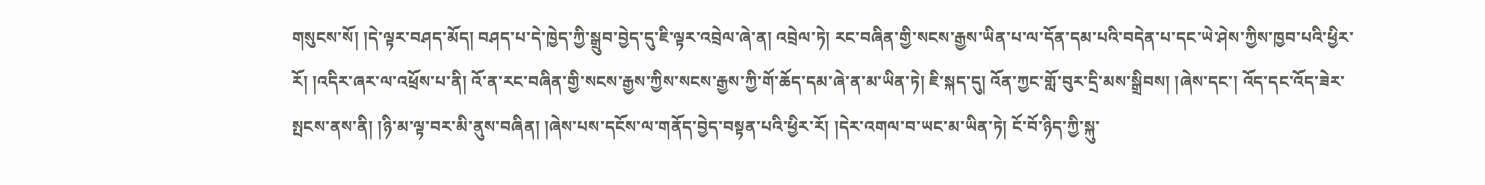གསུངས་སོ། །དེ་ལྟར་བཤད་མོད། བཤད་པ་དེ་ཁྱེད་ཀྱི་སྒྲུབ་བྱེད་དུ་ཇི་ལྟར་འབྲེལ་ཞེ་ན། འབྲེལ་ཏེ། རང་བཞིན་གྱི་སངས་རྒྱས་ཡིན་པ་ལ་དོན་དམ་པའི་བདེན་པ་དང་ཡེ་ཤེས་ཀྱིས་ཁྱབ་པའི་ཕྱིར་རོ། །འདིར་ཞར་ལ་འཕྲོས་པ་ནི། འོ་ན་རང་བཞིན་གྱི་སངས་རྒྱས་ཀྱིས་སངས་རྒྱས་ཀྱི་གོ་ཆོད་དམ་ཞེ་ན་མ་ཡིན་ཏེ། ཇི་སྐད་དུ། འོན་ཀྱང་གློ་བུར་དྲི་མས་སྒྲིབས། །ཞེས་དང་། འོད་དང་འོད་ཟེར་སྤངས་ནས་ནི། །ཉི་མ་ལྟ་བར་མི་ནུས་བཞིན། །ཞེས་པས་དངོས་ལ་གནོད་བྱེད་བསྟན་པའི་ཕྱིར་རོ། །དེར་འགལ་བ་ཡང་མ་ཡིན་ཏེ། ངོ་བོ་ཉིད་ཀྱི་སྐུ་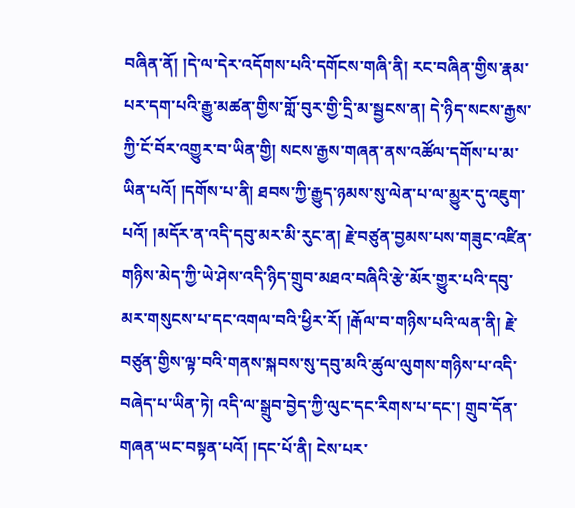བཞིན་ནོ། །དེ་ལ་དེར་འདོགས་པའི་དགོངས་གཞི་ནི། རང་བཞིན་གྱིས་རྣམ་པར་དག་པའི་རྒྱུ་མཚན་གྱིས་གློ་བུར་གྱི་དྲི་མ་སྦྱངས་ན། དེ་ཉིད་སངས་རྒྱས་ཀྱི་ངོ་བོར་འགྱུར་བ་ཡིན་གྱི། སངས་རྒྱས་གཞན་ནས་འཚོལ་དགོས་པ་མ་ཡིན་པའོ། །དགོས་པ་ནི། ཐབས་ཀྱི་རྒྱུད་ཉམས་སུ་ལེན་པ་ལ་མྱུར་དུ་འཇུག་པའོ། །མདོར་ན་འདི་དབུ་མར་མི་རུང་ན། རྗེ་བཙུན་བྱམས་པས་གཟུང་འཛིན་གཉིས་མེད་ཀྱི་ཡེ་ཤེས་འདི་ཉིད་གྲུབ་མཐའ་བཞིའི་རྩེ་མོར་གྱུར་པའི་དབུ་མར་གསུངས་པ་དང་འགལ་བའི་ཕྱིར་རོ། །རྒོལ་བ་གཉིས་པའི་ལན་ནི། རྗེ་བཙུན་གྱིས་ལྟ་བའི་གནས་སྐབས་སུ་དབུ་མའི་ཚུལ་ལུགས་གཉིས་པ་འདི་བཞེད་པ་ཡིན་ཏེ། འདི་ལ་སྒྲུབ་བྱེད་ཀྱི་ལུང་དང་རིགས་པ་དང་། གྲུབ་དོན་གཞན་ཡང་བསྟན་པའོ། །དང་པོ་ནི། ངེས་པར་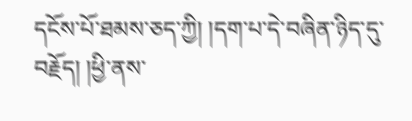དངོས་པོ་ཐམས་ཅད་ཀྱི། །དག་པ་དེ་བཞིན་ཉིད་དུ་བརྗོད། །ཕྱི་ནས་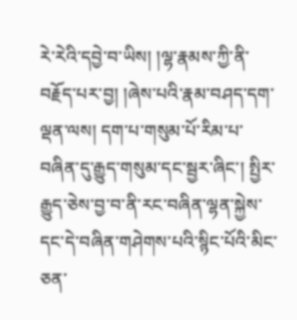རེ་རེའི་དབྱེ་བ་ཡིས། །ལྷ་རྣམས་ཀྱི་ནི་བརྗོད་པར་བྱ། །ཞེས་པའི་རྣམ་བཤད་དག་ལྡན་ལས། དག་པ་གསུམ་པོ་རིམ་པ་བཞིན་དུ་རྒྱུད་གསུམ་དང་སྦྱར་ཞིང་། སྤྱིར་རྒྱུད་ཅེས་བྱ་བ་ནི་རང་བཞིན་ལྷན་སྐྱེས་དང་དེ་བཞིན་གཤེགས་པའི་སྙིང་པོའི་མིང་ཅན་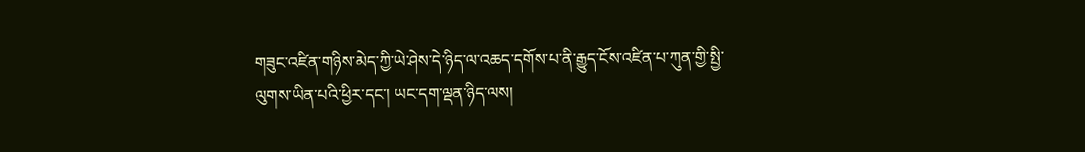གཟུང་འཛིན་གཉིས་མེད་ཀྱི་ཡེ་ཤེས་དེ་ཉིད་ལ་འཆད་དགོས་པ་ནི་རྒྱུད་ངོས་འཛིན་པ་ཀུན་གྱི་སྤྱི་ལུགས་ཡིན་པའི་ཕྱིར་དང་། ཡང་དག་ལྡན་ཉིད་ལས།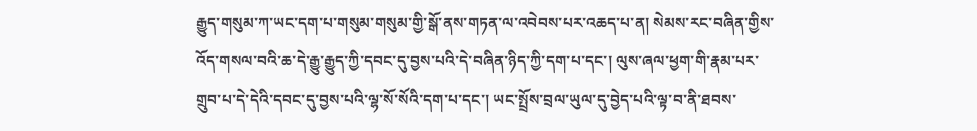རྒྱུད་གསུམ་ཀ་ཡང་དག་པ་གསུམ་གསུམ་གྱི་སྒོ་ནས་གཏན་ལ་འབེབས་པར་འཆད་པ་ན། སེམས་རང་བཞིན་གྱིས་འོད་གསལ་བའི་ཆ་དེ་རྒྱུ་རྒྱུད་ཀྱི་དབང་དུ་བྱས་པའི་དེ་བཞིན་ཉིད་ཀྱི་དག་པ་དང་། ལུས་ཞལ་ཕྱག་གི་རྣམ་པར་གྲུབ་པ་དེ་དེའི་དབང་དུ་བྱས་པའི་ལྷ་སོ་སོའི་དག་པ་དང་། ཡང་སྤྲོས་བྲལ་ཡུལ་དུ་བྱེད་པའི་ལྟ་བ་ནི་ཐབས་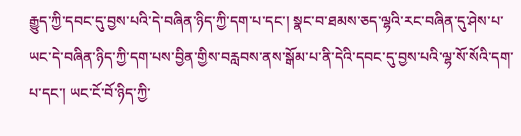རྒྱུད་ཀྱི་དབང་དུ་བྱས་པའི་དེ་བཞིན་ཉིད་ཀྱི་དག་པ་དང་། སྣང་བ་ཐམས་ཅད་ལྷའི་རང་བཞིན་དུ་ཤེས་པ་ཡང་དེ་བཞིན་ཉིད་ཀྱི་དག་པས་བྱིན་གྱིས་བརླབས་ནས་སྒོམ་པ་ནི་དེའི་དབང་དུ་བྱས་པའི་ལྷ་སོ་སོའི་དག་པ་དང་། ཡང་ངོ་བོ་ཉིད་ཀྱི་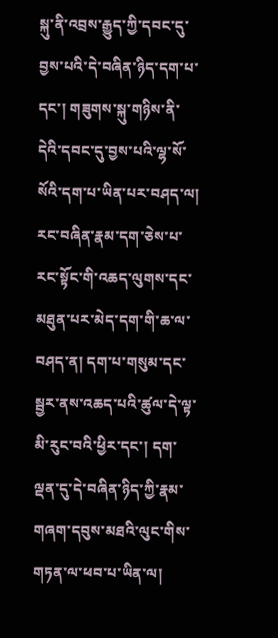སྐུ་ནི་འབྲས་རྒྱུད་ཀྱི་དབང་དུ་བྱས་པའི་དེ་བཞིན་ཉིད་དག་པ་དང་། གཟུགས་སྐུ་གཉིས་ནི་དེའི་དབང་དུ་བྱས་པའི་ལྷ་སོ་སོའི་དག་པ་ཡིན་པར་བཤད་ལ། རང་བཞིན་རྣམ་དག་ཅེས་པ་རང་སྟོང་གི་འཆད་ལུགས་དང་མཐུན་པར་མེད་དག་གི་ཆ་ལ་བཤད་ན། དག་པ་གསུམ་དང་སྦྱར་ནས་འཆད་པའི་ཚུལ་དེ་ལྟ་མི་རུང་བའི་ཕྱིར་དང་། དག་ལྡན་དུ་དེ་བཞིན་ཉིད་ཀྱི་རྣམ་གཞག་དབུས་མཐའི་ལུང་གིས་གཏན་ལ་ཕབ་པ་ཡིན་ལ།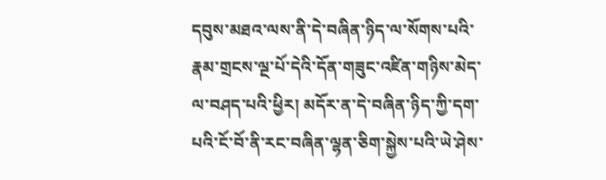དབུས་མཐའ་ལས་ནི་དེ་བཞིན་ཉིད་ལ་སོགས་པའི་རྣམ་གྲངས་ལྔ་པོ་དེའི་དོན་གཟུང་འཛིན་གཉིས་མེད་ལ་བཤད་པའི་ཕྱིར། མདོར་ན་དེ་བཞིན་ཉིད་ཀྱི་དག་པའི་ངོ་བོ་ནི་རང་བཞིན་ལྷན་ཅིག་སྐྱེས་པའི་ཡེ་ཤེས་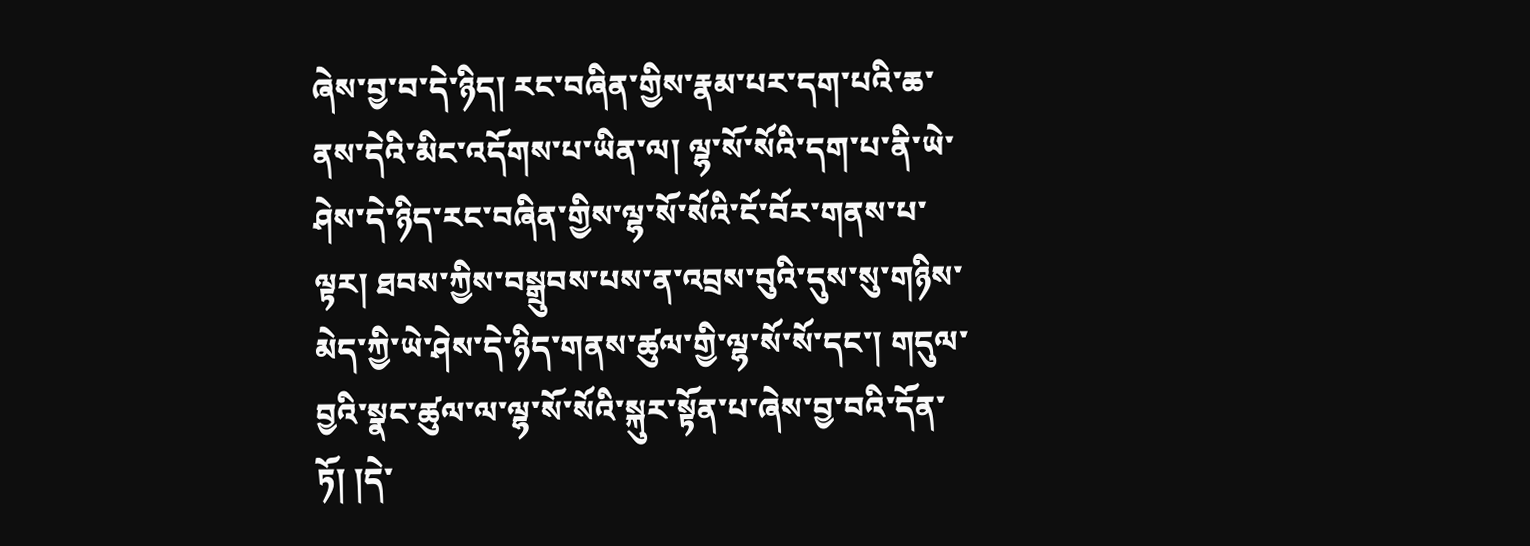ཞེས་བྱ་བ་དེ་ཉིད། རང་བཞིན་གྱིས་རྣམ་པར་དག་པའི་ཆ་ནས་དེའི་མིང་འདོགས་པ་ཡིན་ལ། ལྷ་སོ་སོའི་དག་པ་ནི་ཡེ་ཤེས་དེ་ཉིད་རང་བཞིན་གྱིས་ལྷ་སོ་སོའི་ངོ་བོར་གནས་པ་ལྟར། ཐབས་ཀྱིས་བསྒྲུབས་པས་ན་འབྲས་བུའི་དུས་སུ་གཉིས་མེད་ཀྱི་ཡེ་ཤེས་དེ་ཉིད་གནས་ཚུལ་གྱི་ལྷ་སོ་སོ་དང་། གདུལ་བྱའི་སྣང་ཚུལ་ལ་ལྷ་སོ་སོའི་སྐུར་སྟོན་པ་ཞེས་བྱ་བའི་དོན་ཏོ། །དེ་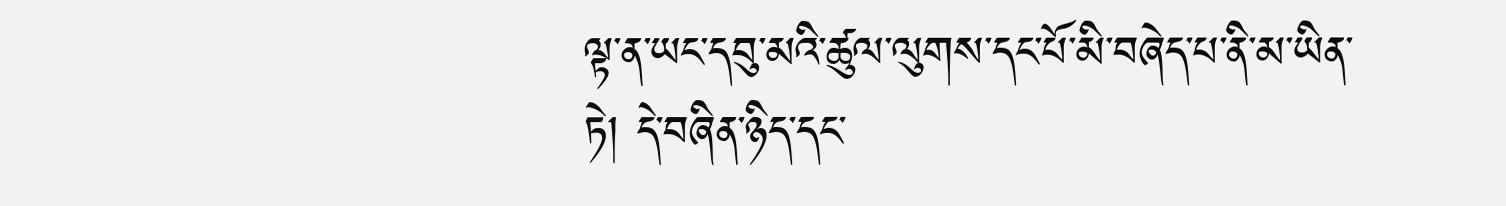ལྟ་ན་ཡང་དབུ་མའི་ཚུལ་ལུགས་དང་པོ་མི་བཞེད་པ་ནི་མ་ཡིན་ཏེ། དེ་བཞིན་ཉིད་དང་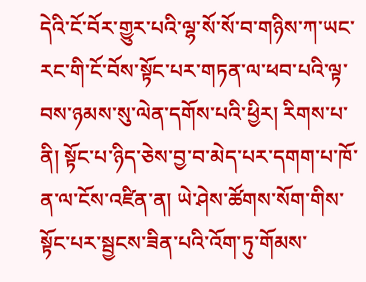དེའི་ངོ་བོར་གྱུར་པའི་ལྷ་སོ་སོ་བ་གཉིས་ཀ་ཡང་རང་གི་ངོ་བོས་སྟོང་པར་གཏན་ལ་ཕབ་པའི་ལྟ་བས་ཉམས་སུ་ལེན་དགོས་པའི་ཕྱིར། རིགས་པ་ནི། སྟོང་པ་ཉིད་ཅེས་བྱ་བ་མེད་པར་དགག་པ་ཁོ་ན་ལ་ངོས་འཛིན་ན། ཡེ་ཤེས་ཚོགས་སོག་གིས་སྟོང་པར་སྦྱངས་ཟིན་པའི་འོག་ཏུ་གོམས་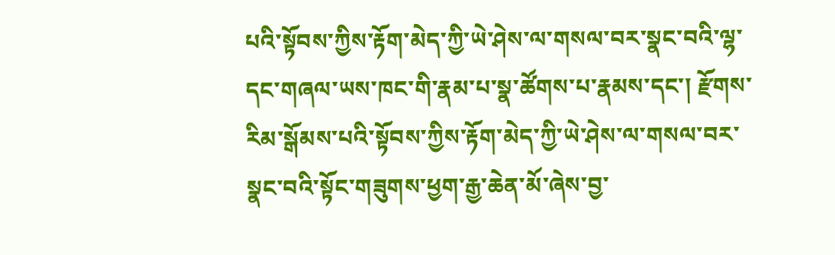པའི་སྟོབས་ཀྱིས་རྟོག་མེད་ཀྱི་ཡེ་ཤེས་ལ་གསལ་བར་སྣང་བའི་ལྷ་དང་གཞལ་ཡས་ཁང་གི་རྣམ་པ་སྣ་ཚོགས་པ་རྣམས་དང་། རྫོགས་རིམ་སྒོམས་པའི་སྟོབས་ཀྱིས་རྟོག་མེད་ཀྱི་ཡེ་ཤེས་ལ་གསལ་བར་སྣང་བའི་སྟོང་གཟུགས་ཕྱག་རྒྱ་ཆེན་མོ་ཞེས་བྱ་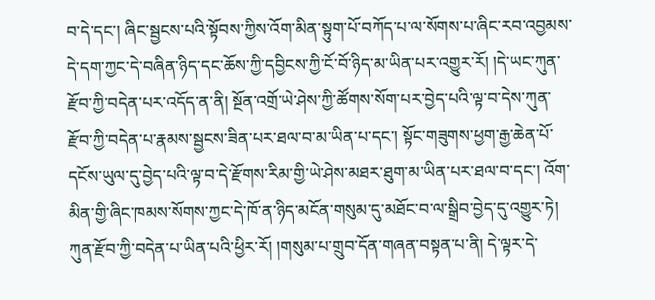བ་དེ་དང་། ཞིང་སྦྱངས་པའི་སྟོབས་ཀྱིས་འོག་མིན་སྟུག་པོ་བཀོད་པ་ལ་སོགས་པ་ཞིང་རབ་འབྱམས་དེ་དག་ཀྱང་དེ་བཞིན་ཉིད་དང་ཆོས་ཀྱི་དབྱིངས་ཀྱི་ངོ་བོ་ཉིད་མ་ཡིན་པར་འགྱུར་རོ། །དེ་ཡང་ཀུན་རྫོབ་ཀྱི་བདེན་པར་འདོད་ན་ནི། སྔོན་འགྲོ་ཡེ་ཤེས་ཀྱི་ཚོགས་སོག་པར་བྱེད་པའི་ལྟ་བ་དེས་ཀུན་རྫོབ་ཀྱི་བདེན་པ་རྣམས་སྦྱངས་ཟིན་པར་ཐལ་བ་མ་ཡིན་པ་དང་། སྟོང་གཟུགས་ཕྱག་རྒྱ་ཆེན་པོ་དངོས་ཡུལ་དུ་བྱེད་པའི་ལྟ་བ་དེ་རྫོགས་རིམ་གྱི་ཡེ་ཤེས་མཐར་ཐུག་མ་ཡིན་པར་ཐལ་བ་དང་། འོག་མིན་གྱི་ཞིང་ཁམས་སོགས་ཀྱང་དེ་ཁོ་ན་ཉིད་མངོན་གསུམ་དུ་མཐོང་བ་ལ་སྒྲིབ་བྱེད་དུ་འགྱུར་ཏེ། ཀུན་རྫོབ་ཀྱི་བདེན་པ་ཡིན་པའི་ཕྱིར་རོ། །གསུམ་པ་གྲུབ་དོན་གཞན་བསྟན་པ་ནི། དེ་ལྟར་དེ་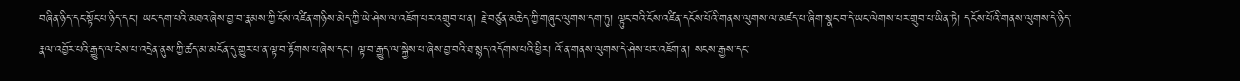བཞིན་ཉིད་དང་སྟོང་པ་ཉིད་དང་། ཡང་དག་པའི་མཐའ་ཞེས་བྱ་བ་རྣམས་ཀྱི་ངོས་འཛིན་གཉིས་མེད་ཀྱི་ཡེ་ཤེས་ལ་འཇོག་པར་འགྲུབ་པ་ན། རྗེ་བཙུན་མཆེད་ཀྱི་གཞུང་ལུགས་དག་ཏུ། ལྟུང་བའི་ངོས་འཛིན་དངོས་པོའི་གནས་ལུགས་ལ་མཛད་པ་ཞིག་སྣང་བ་དེ་ཡང་ལེགས་པར་གྲུབ་པ་ཡིན་ཏེ། དངོས་པོའི་གནས་ལུགས་དེ་ཉིད་རྣལ་འབྱོར་པའི་རྒྱུད་ལ་ངེས་པ་འདྲེན་ནུས་ཀྱི་ཚད་མ་མངོན་དུ་གྱུར་པ་ན་ལྟ་བ་རྟོགས་པ་ཞེས་དང་། ལྟ་བ་རྒྱུད་ལ་སྐྱེས་པ་ཞེས་བྱ་བའི་ཐ་སྙད་འདོགས་པའི་ཕྱིར། འོ་ན་གནས་ལུགས་དེ་ཤེས་པར་འཇོག་ན། སངས་རྒྱས་དང་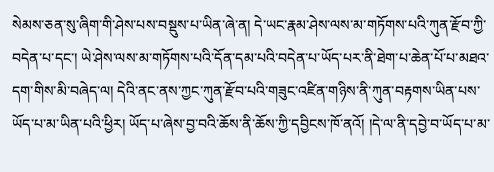སེམས་ཅན་སུ་ཞིག་གི་ཤེས་པས་བསྡུས་པ་ཡིན་ཞེ་ན། དེ་ཡང་རྣམ་ཤེས་ལས་མ་གཏོགས་པའི་ཀུན་རྫོབ་ཀྱི་བདེན་པ་དང་། ཡེ་ཤེས་ལས་མ་གཏོགས་པའི་དོན་དམ་པའི་བདེན་པ་ཡོད་པར་ནི་ཐེག་པ་ཆེན་པོ་པ་མཐའ་དག་གིས་མི་བཞེད་ལ། དེའི་ནང་ནས་ཀྱང་ཀུན་རྫོབ་པའི་གཟུང་འཛིན་གཉིས་ནི་ཀུན་བརྟགས་ཡིན་པས་ཡོད་པ་མ་ཡིན་པའི་ཕྱིར། ཡོད་པ་ཞེས་བྱ་བའི་ཆོས་ནི་ཆོས་ཀྱི་དབྱིངས་ཁོ་ནའོ། །དེ་ལ་ནི་དབྱེ་བ་ཡོད་པ་མ་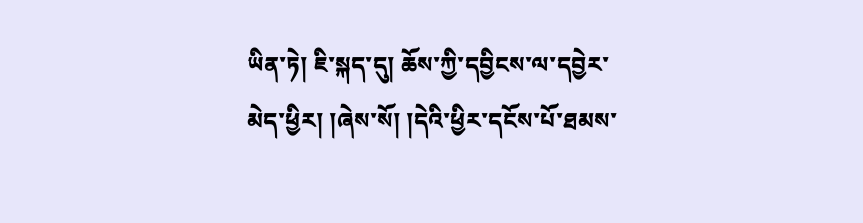ཡིན་ཏེ། ཇི་སྐད་དུ། ཆོས་ཀྱི་དབྱིངས་ལ་དབྱེར་མེད་ཕྱིར། །ཞེས་སོ། །དེའི་ཕྱིར་དངོས་པོ་ཐམས་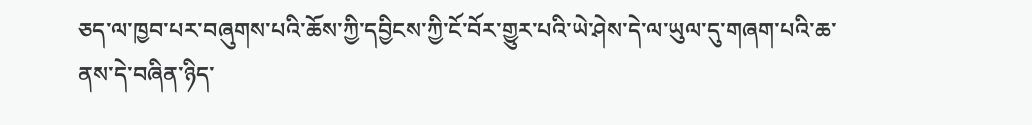ཅད་ལ་ཁྱབ་པར་བཞུགས་པའི་ཆོས་ཀྱི་དབྱིངས་ཀྱི་ངོ་བོར་གྱུར་པའི་ཡེ་ཤེས་དེ་ལ་ཡུལ་དུ་གཞག་པའི་ཆ་ནས་དེ་བཞིན་ཉིད་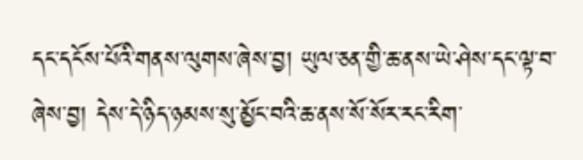དང་དངོས་པོའི་གནས་ལུགས་ཞེས་བྱ། ཡུལ་ཅན་གྱི་ཆ་ནས་ཡེ་ཤེས་དང་ལྟ་བ་ཞེས་བྱ། དེས་དེ་ཉིད་ཉམས་སུ་མྱོང་བའི་ཆ་ནས་སོ་སོར་རང་རིག་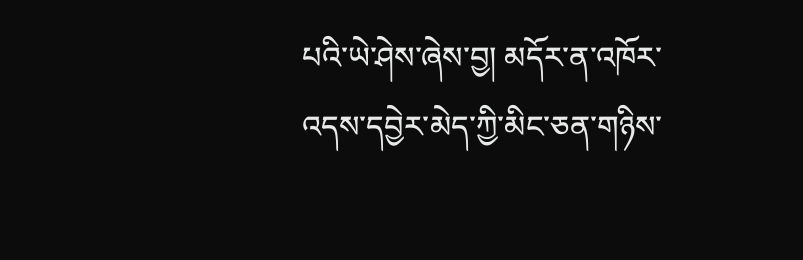པའི་ཡེ་ཤེས་ཞེས་བྱ། མདོར་ན་འཁོར་འདས་དབྱེར་མེད་ཀྱི་མིང་ཅན་གཉིས་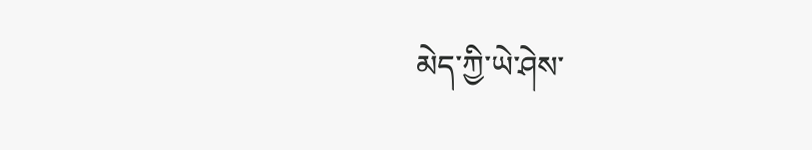མེད་ཀྱི་ཡེ་ཤེས་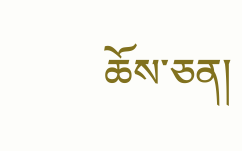ཆོས་ཅན།